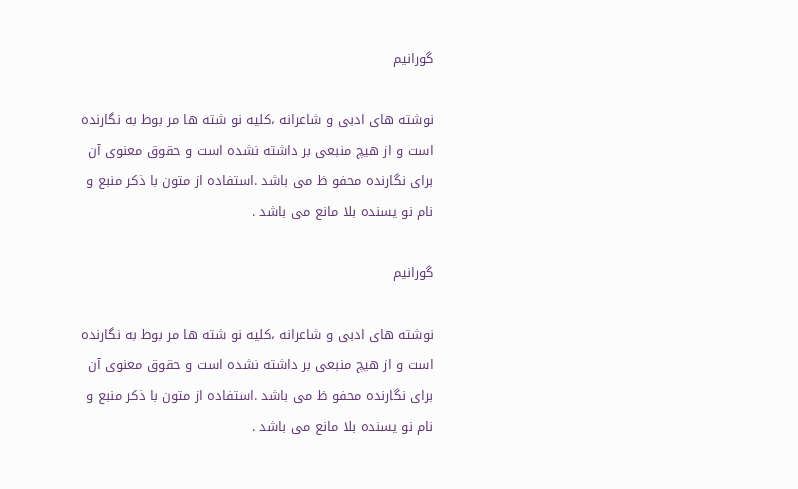گورانیم

نوشته های ادبی و شاعرانه ،کلیه نو شته ها مر بوط به نگارنده است و از هیچ منبعی بر داشته نشده است و حقوق معنوی آن برای نگارنده محفو ظ می باشد .استفاده از متون با ذکر منبع و نام نو یسنده بلا مانع می باشد .

گورانیم

نوشته های ادبی و شاعرانه ،کلیه نو شته ها مر بوط به نگارنده است و از هیچ منبعی بر داشته نشده است و حقوق معنوی آن برای نگارنده محفو ظ می باشد .استفاده از متون با ذکر منبع و نام نو یسنده بلا مانع می باشد .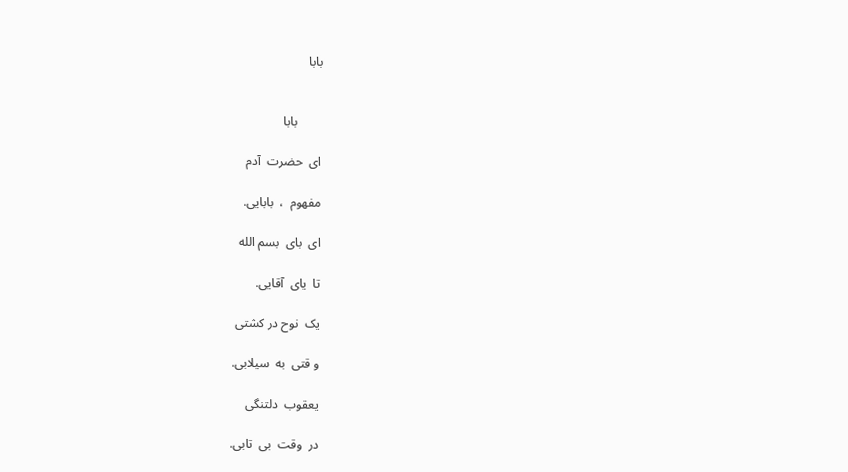بابا


        بابا

ای  حضرت  آدم

مفهوم  ،  بابایی.

ای  بای  بسم الله

تا  یای  آقایی.

یک  نوح در کشتی

و قتی  به  سیلابی.

یعقوب  دلتنگی

در  وقت  بی  تابی.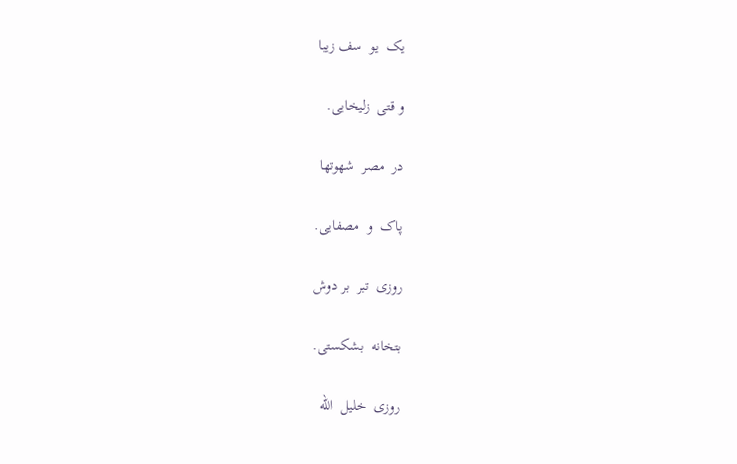یک  یو  سف زیبا

و قتی  زلیخایی.

در  مصر  شهوتها

پاک  و  مصفایی.

روزی  تبر  بر دوش

بتخانه  بشکستی.

روزی  خلیل  الله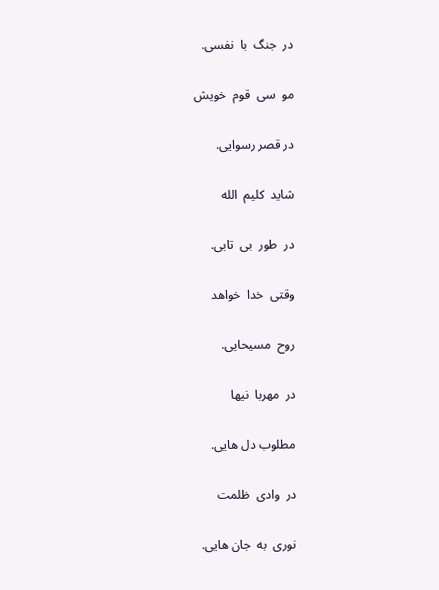در  جنگ  با  نفسی.

مو  سی  قوم  خویش

در قصر رسوایی.

شاید  کلیم  الله

در  طور  بی  تابی.

وقتی  خدا  خواهد

روح  مسیحایی.

در  مهربا  نیها

مطلوب دل هایی.

در  وادی  ظلمت

نوری  به  جان هایی.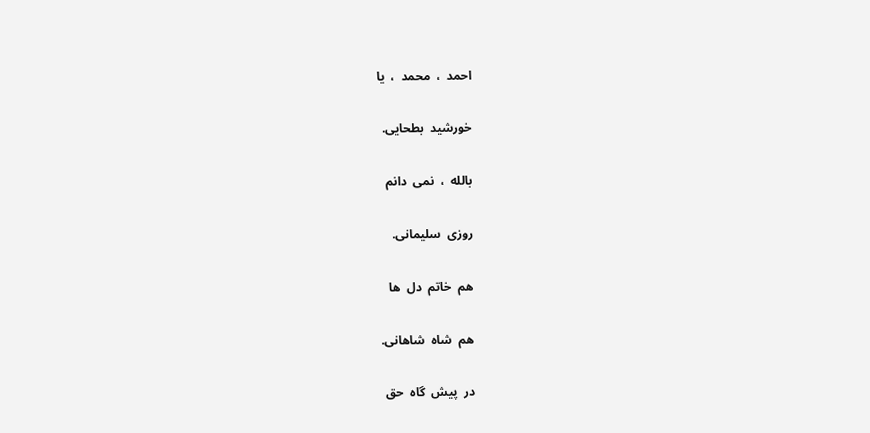احمد  ،  محمد  ،  یا

خورشید  بطحایی.

بالله  ،  نمی  دانم

روزی  سلیمانی.

هم  خاتم  دل  ها

هم  شاه  شاهانی.

در  پیش  گاه  حق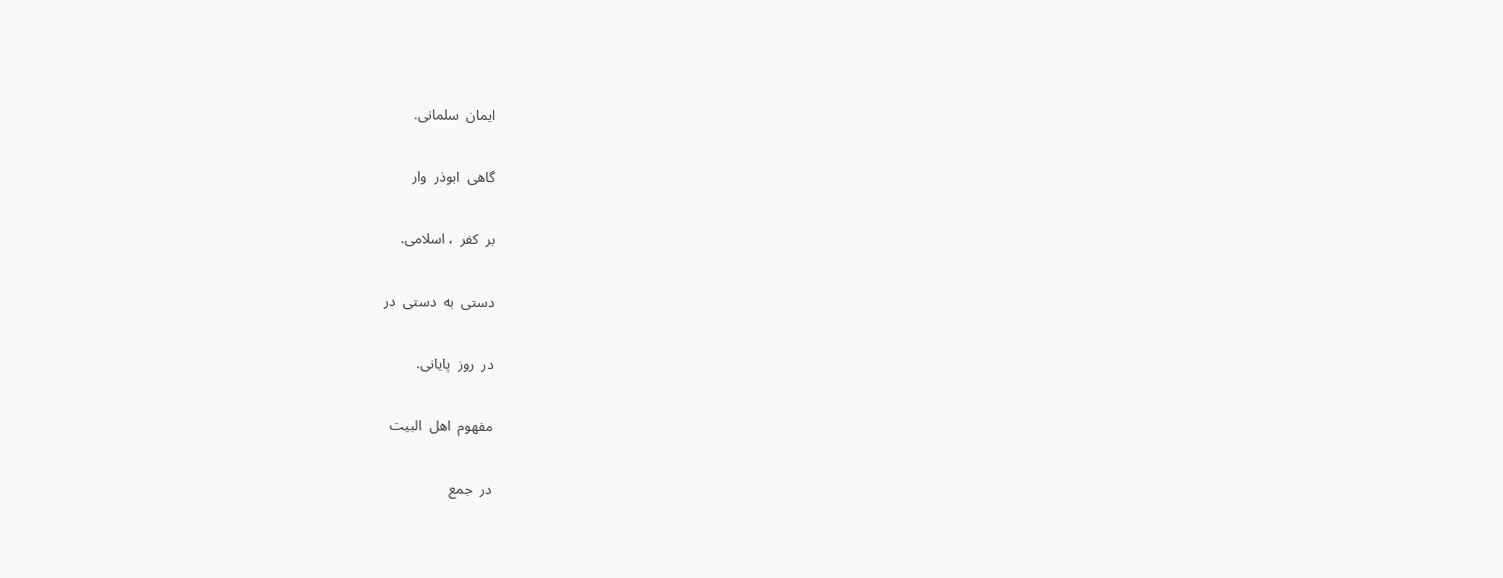ایمان  سلمانی.

گاهی  ابوذر  وار

بر  کفر  ، اسلامی.

دستی  به  دستی  در

در  روز  پایانی.

مفهوم  اهل  البیت

در  جمع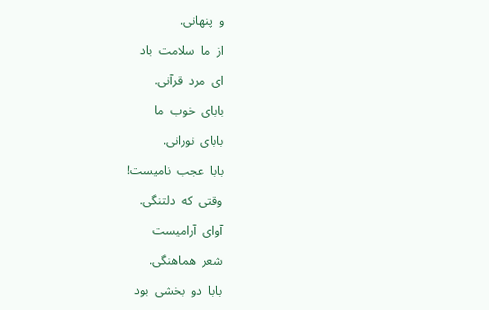و  پنهانی.

از  ما  سلامت  باد

ای  مرد  قرآنی.

بابای  خوب  ما

بابای  نورانی.

بابا  عجب  نامیست!

وقتی  که  دلتنگی.

آوای  آرامیست

شعر  هماهنگی.

بابا  دو  بخشی  بود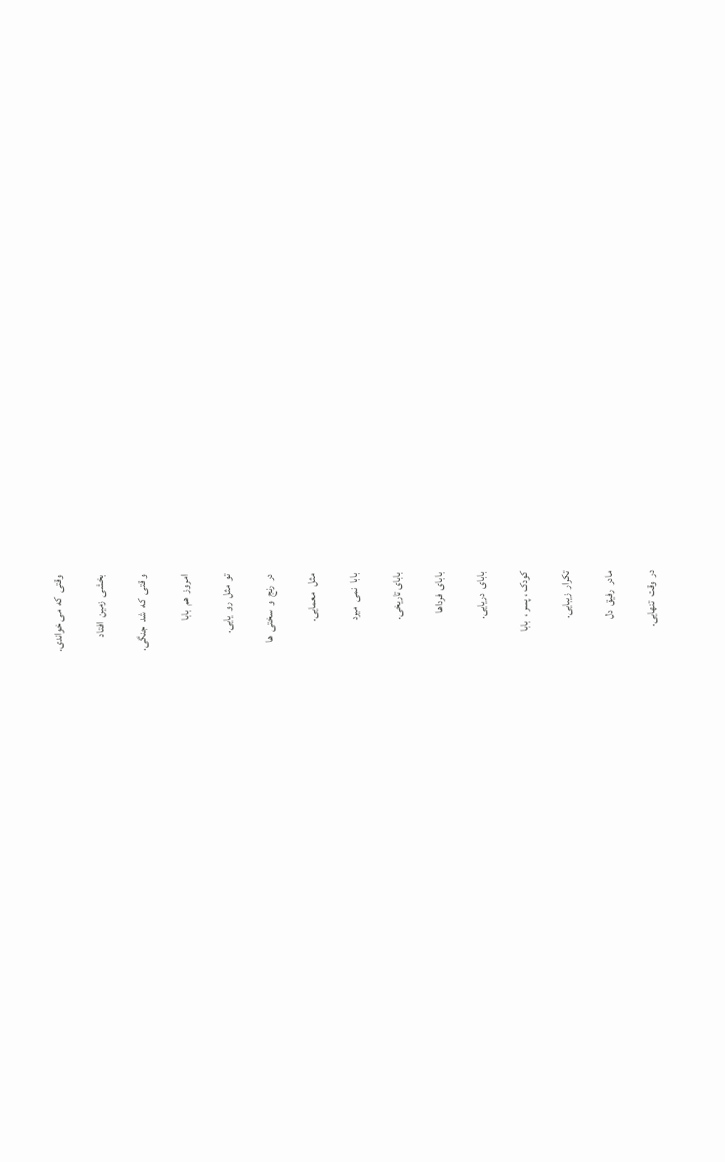وقتی  که  می خواندی.

بخشی  زمین  افتاد

و قتی  که  شد  جنگی.

امروز  هم  بابا

تو  مثل  رو  یایی.

در  رنج  و  سختی  ها

مثل   معمایی.

بابا  نمی  میرد

بابای تاریخی.

بابای  فرداها

بابای  دریایی.

کودک ، پسر ،  بابا

تکرار  زیبایی.

مادر  رفیق  دل

در  وقت  تنهایی.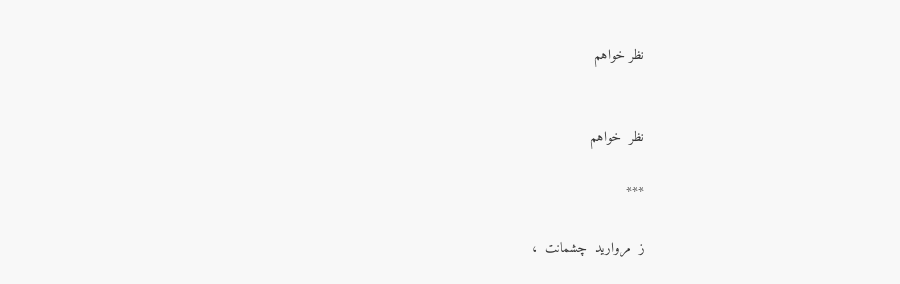نظر خواهم


نظر  خواهم

***

ز  مروارید  چشمانت  ،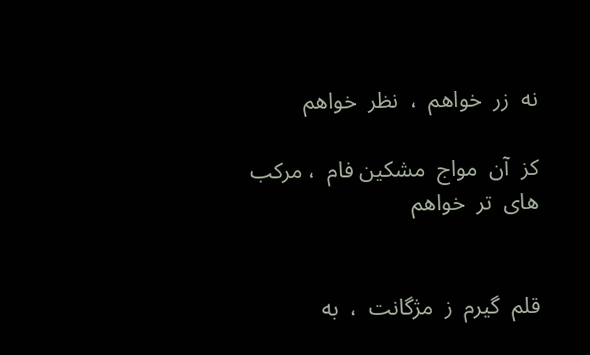نه  زر  خواهم  ،  نظر  خواهم

کز  آن  مواج  مشکین فام  ، مرکب  های  تر  خواهم


قلم  گیرم  ز  مژگانت  ،  به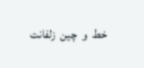خط  و  چین  زلفانت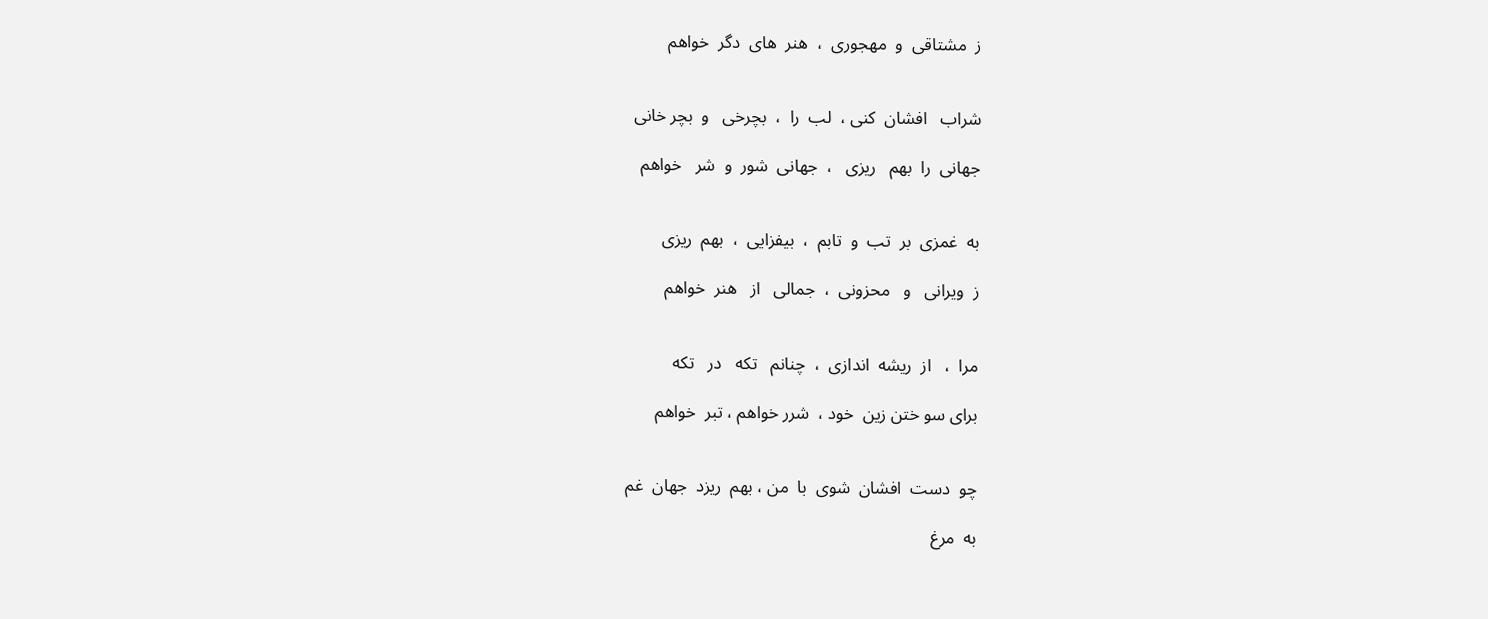ز  مشتاقی  و  مهجوری  ،  هنر  های  دگر  خواهم


شراب   افشان  کنی ،  لب  را  ،  بچرخی   و  بچر خانی

جهانی  را  بهم   ریزی   ،  جهانی  شور  و  شر   خواهم


به  غمزی  بر  تب  و  تابم  ،  بیفزایی  ،  بهم  ریزی

ز  ویرانی   و   محزونی  ،  جمالی   از   هنر  خواهم


مرا  ،   از  ریشه  اندازی  ،  چنانم   تکه   در   تکه

برای سو ختن زین  خود ،  شرر خواهم ، تبر  خواهم


چو  دست  افشان  شوی  با  من ، بهم  ریزد  جهان  غم

به  مرغ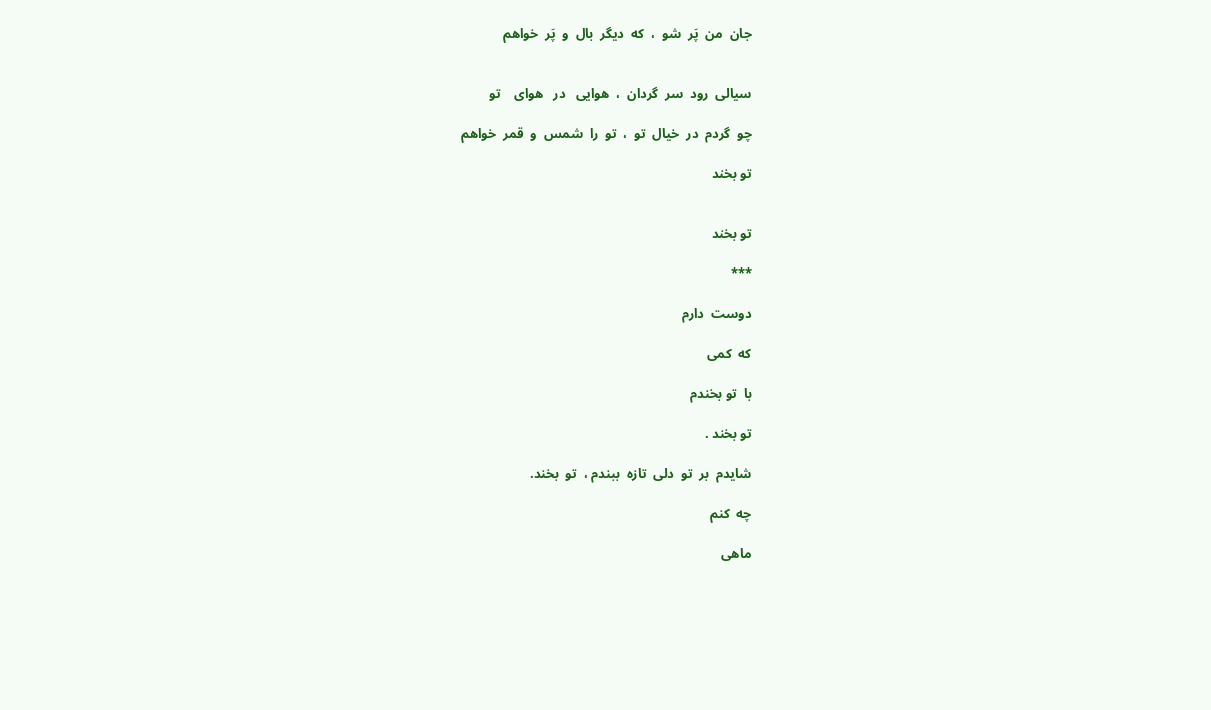جان  من  پَر  شو  ،  که  دیگر  بال  و  پَر  خواهم


سیالی  رود  سر  گردان  ،  هوایی   در   هوای    تو

چو  گردم  در  خیال  تو  ،  تو  را  شمس  و  قمر  خواهم

تو بخند


تو بخند

***

دوست  دارم

که  کمی

با  تو بخندم

تو بخند .

شایدم  بر  تو  دلی  تازه  ببندم ،  تو  بخند.

چه  کنم

ماهی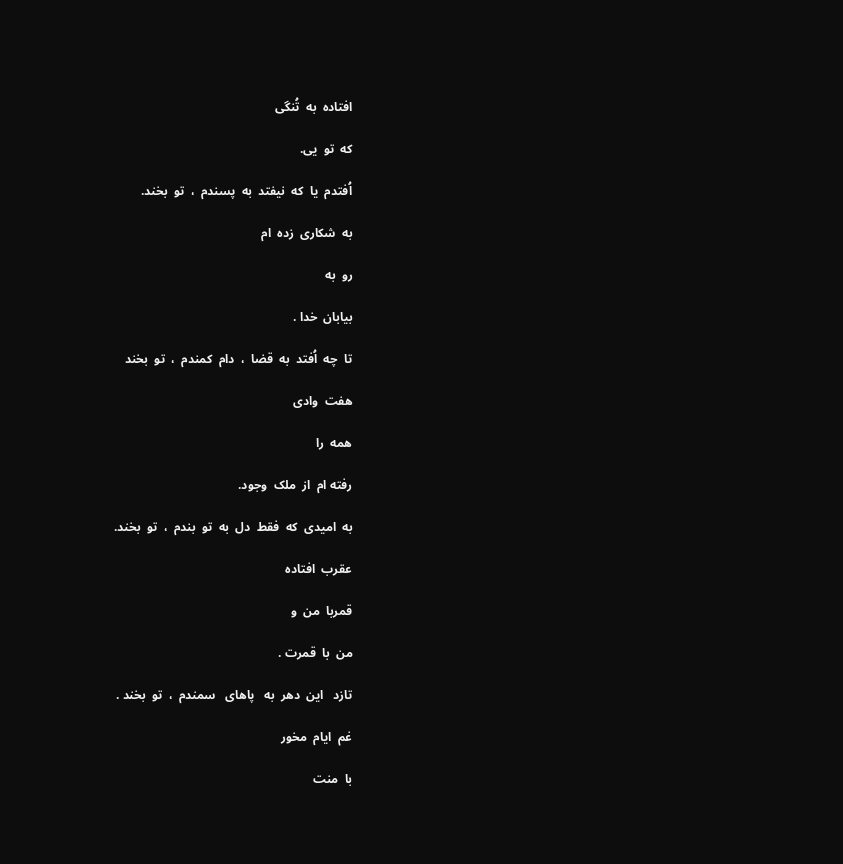افتاده  به  تُنگی

که  تو  یی.

اُفتدم  یا  که  نیفتد  به  پسندم  ،  تو  بخند.

به  شکاری  زده  ام

رو  به

بیابان  خدا .

تا  چه  اُفتد  به  قضا  ،  دام  کمندم  ،  تو  بخند

هفت  وادی

همه  را

رفته ام  از  ملک  وجود.

به  امیدی  که  فقط  دل  به  تو  بندم  ،  تو  بخند.

عقرب  افتاده

قمربا  من  و

من  با  قمرت .

تازد   این  دهر  به   پاهای   سمندم  ،  تو  بخند .

غم  ایام  مخور

با  منت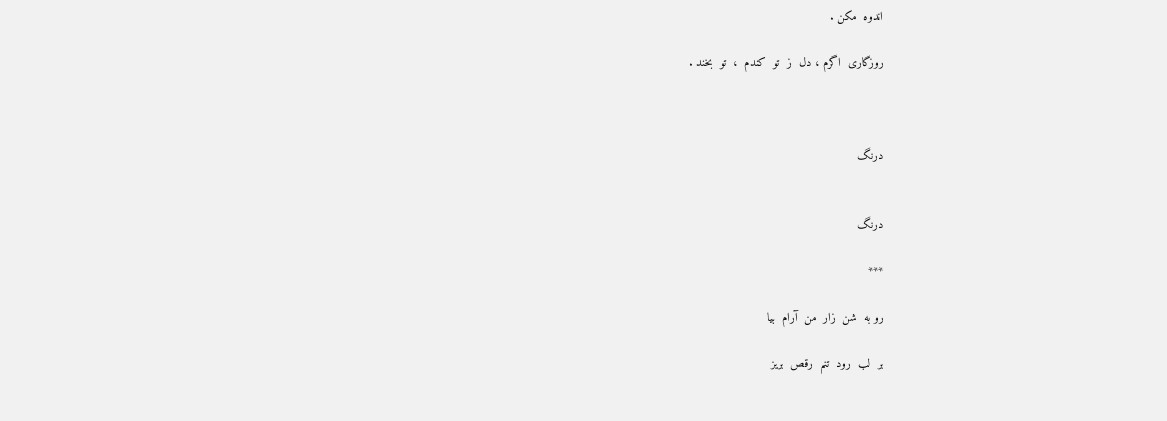اندوه  مکن .

روزگاری  اگرم ، دل  ز  تو  کندم  ،  تو  بخند .



درنگ


درنگ

***

رو به  شن  زار  من  آرام  بیا

بر  لب  رود  تنم  رقص  بریز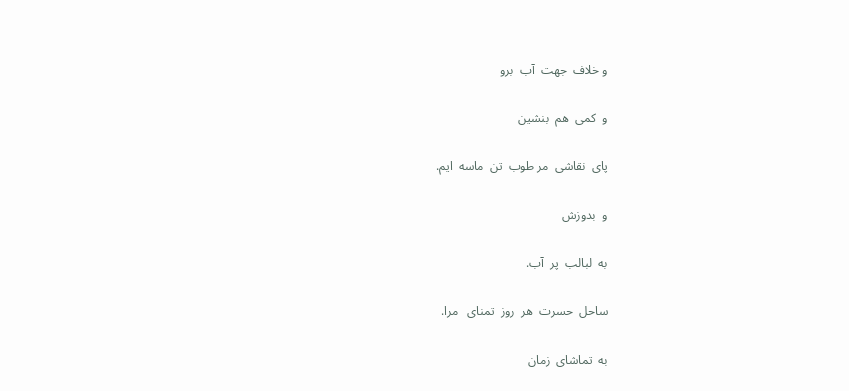و خلاف  جهت  آب  برو

و  کمی  هم  بنشین

پای  نقاشی  مر طوب  تن  ماسه  ایم.

و  بدوزش

به  لبالب  پر  آب.

ساحل  حسرت  هر  روز  تمنای   مرا.

به  تماشای  زمان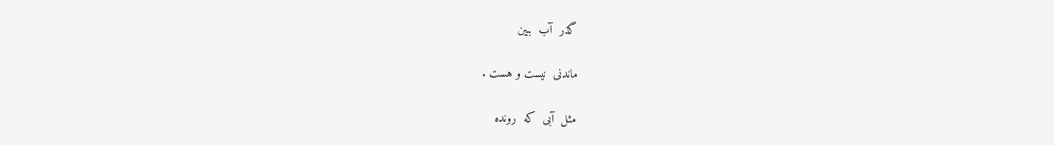گذر  آب  ببین

ماندنی  نیست و هست .

مثل  آبی  که  رونده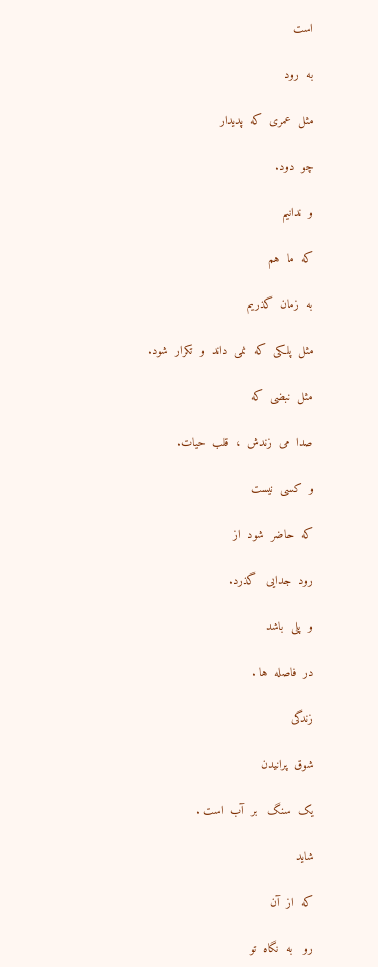است

به  رود

مثل  عمری  که  پدیدار

چو  دود.

و  ندانیم

که  ما  هم

به  زمان  گذریم

مثل  پلکی  که  نمی  داند  و  تکرار  شود.

مثل  نبضی  که

صدا  می  زندش  ،  قلب  حیات.

و  کسی  نیست

که  حاضر  شود  از

رود  جدایی   گذرد.

و  پلی  باشد

در  فاصله  ها .

زندگی

شوق  پرانیدن

یک  سنگ   بر  آب  است .

شاید

که  از  آن

رو   به  نگاه  تو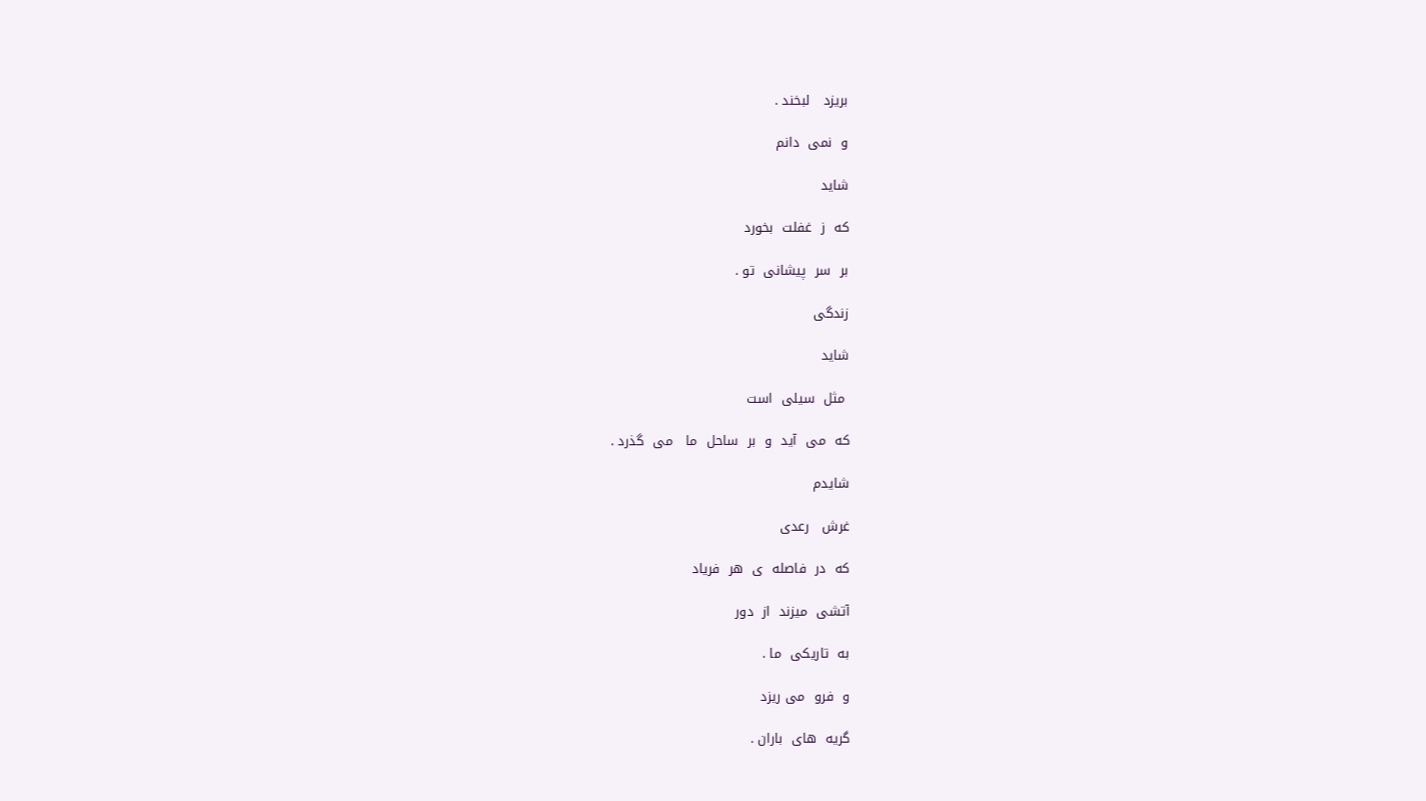بریزد   لبخند .

و  نمی  دانم

شاید

که  ز  غفلت  بخورد

بر  سر  پیشانی  تو .

زندگی

شاید

 مثل  سیلی  است

که  می  آید  و  بر  ساحل  ما   می  گذرد .

شایدم

غرش   رعدی

که  در  فاصله  ی  هر  فریاد

آتشی  میزند  از  دور

به  تاریکی  ما .

و  فرو  می ریزد

گریه  های  باران .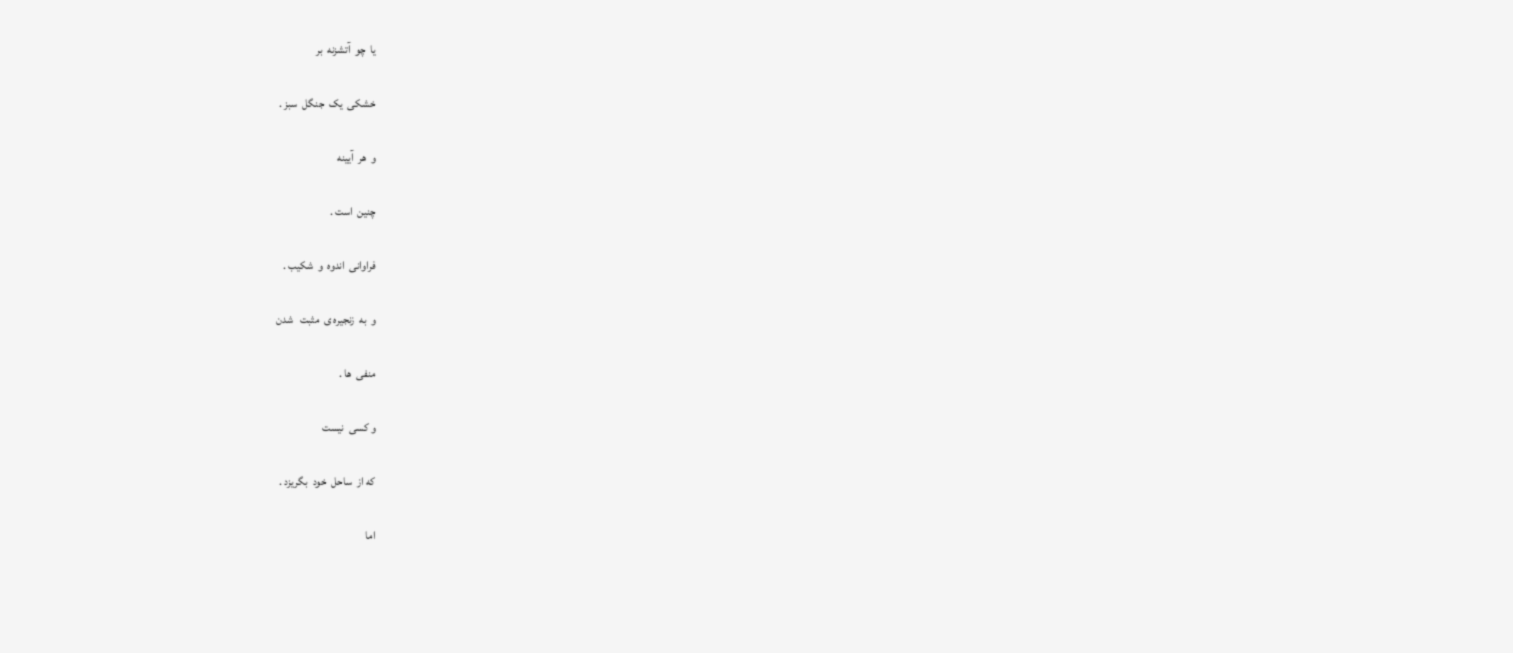یا  چو  آتشزنه  بر

خشکی  یک  جنگل  سبز .

و  هر  آیینه

چنین  است .

فراوانی  اندوه  و  شکیب .

و  به  زنجیره ی  مثبت   شدن

منفی  ها .

و کسی  نیست

که از  ساحل  خود  بگریزد .

اما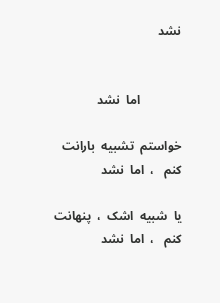نشد


             اما  نشد

خواستم  تشبیه  بارانت  کنم   ،  اما  نشد

یا  شبیه  اشک  ،  پنهانت  کنم   ،  اما  نشد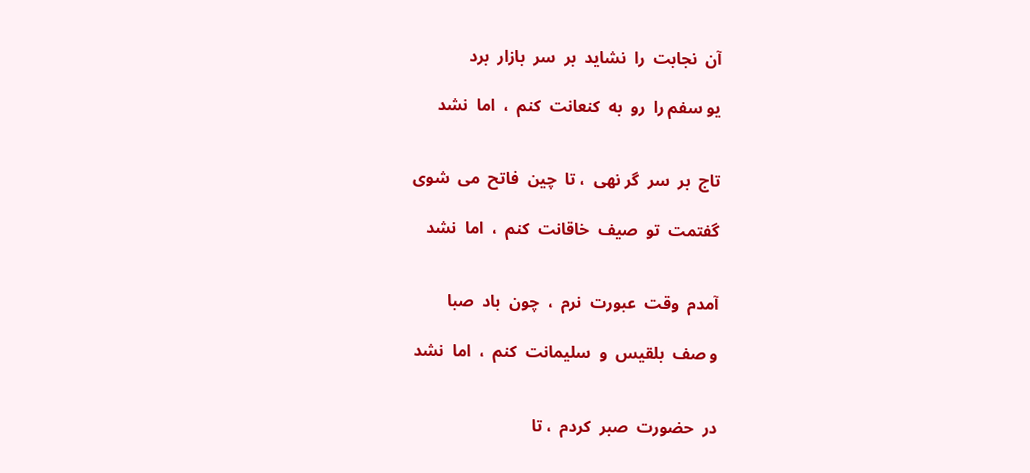آن  نجابت  را  نشاید  بر  سر  بازار  برد

یو سفم را  رو  به  کنعانت  کنم  ،  اما  نشد


تاج  بر  سر  گر نهی  ، تا  چین  فاتح  می  شوی

گفتمت  تو  صیف  خاقانت  کنم  ،  اما  نشد


آمدم  وقت  عبورت  نرم  ،  چون  باد  صبا

و صف  بلقیس  و  سلیمانت  کنم  ،  اما  نشد


در  حضورت  صبر  کردم  ، تا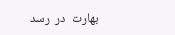بهارت  در  رسد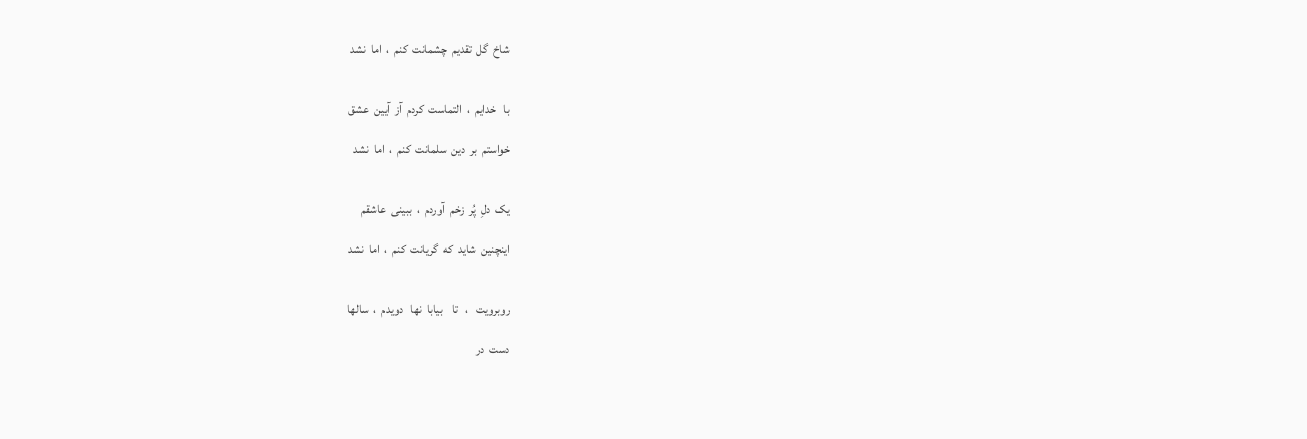شاخ  گل  تقدیم  چشمانت  کنم  ،  اما  نشد


با   خدایم  ،  التماست  کردم  آز  آیین  عشق

خواستم  بر  دین  سلمانت  کنم  ،  اما  نشد


یک  دلِ  پُر  زخم  آوردم  ،  ببینی  عاشقم

اینچنین  شاید  که  گریانت  کنم  ،  اما  نشد


روبرویت   ،   تا    بیابا  نها   دویدم  ،  سالها

دست  در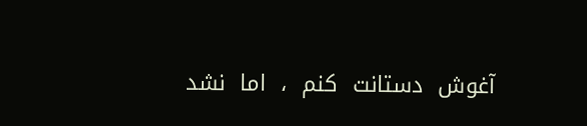آغوش  دستانت  کنم  ،  اما  نشد